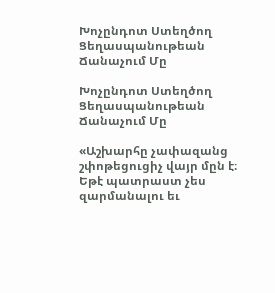Խոչընդոտ Ստեղծող Ցեղասպանութեան Ճանաչում Մը

Խոչընդոտ Ստեղծող Ցեղասպանութեան Ճանաչում Մը

«Աշխարհը չափազանց շփոթեցուցիչ վայր մըն է։ Եթէ պատրաստ չես զարմանալու եւ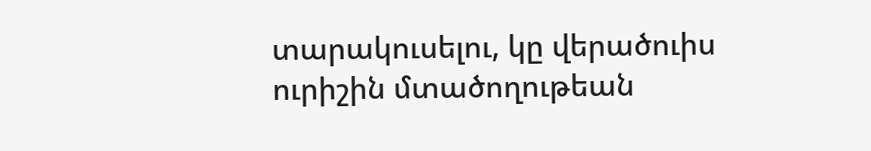տարակուսելու, կը վերածուիս ուրիշին մտածողութեան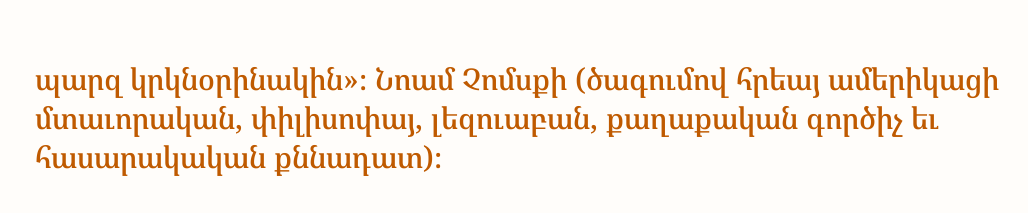պարզ կրկնօրինակին»։ Նոամ Չոմսքի (ծագումով հրեայ ամերիկացի մտաւորական, փիլիսոփայ, լեզուաբան, քաղաքական գործիչ եւ հասարակական քննադատ)։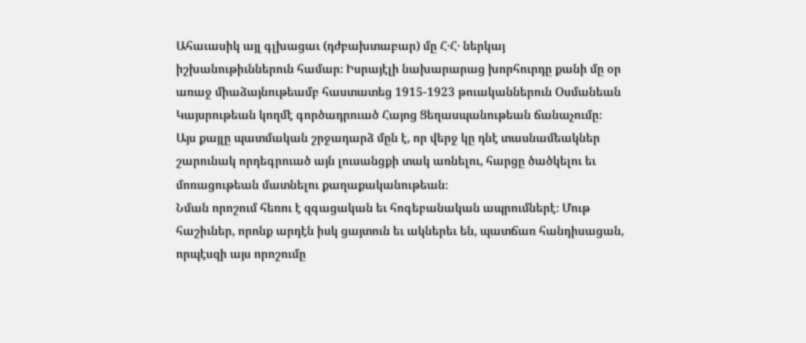Ահաւասիկ այլ գլխացաւ (դժբախտաբար) մը Հ․Հ․ ներկայ իշխանութիւններուն համար։ Իսրայէլի նախարարաց խորհուրդը քանի մը օր առաջ միաձայնութեամբ հաստատեց 1915-1923 թուականներուն Օսմանեան Կայսրութեան կողմէ գործադրուած Հայոց Ցեղասպանութեան ճանաչումը։ Այս քայլը պատմական շրջադարձ մըն է, որ վերջ կը դնէ տասնամեակներ շարունակ որդեգրուած այն լուսանցքի տակ առնելու, հարցը ծածկելու եւ մոռացութեան մատնելու քաղաքականութեան։
Նման որոշում հեռու է զգացական եւ հոգեբանական ապրումներէ։ Մութ հաշիւներ, որոնք արդէն իսկ ցայտուն եւ ակներեւ են, պատճառ հանդիսացան, որպէսզի այս որոշումը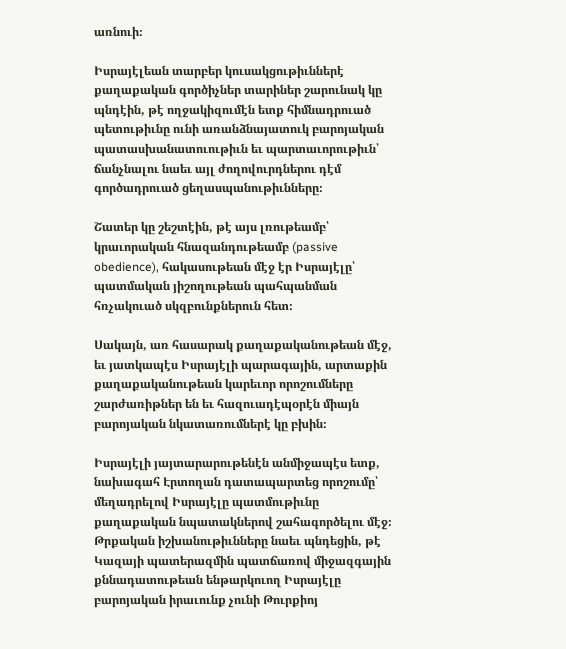առնուի։

Իսրայէլեան տարբեր կուսակցութիւններէ քաղաքական գործիչներ տարիներ շարունակ կը պնդէին, թէ ողջակիզումէն ետք հիմնադրուած պետութիւնը ունի առանձնայատուկ բարոյական պատասխանատուութիւն եւ պարտաւորութիւն՝ ճանչնալու նաեւ այլ ժողովուրդներու դէմ գործադրուած ցեղասպանութիւնները։

Շատեր կը շեշտէին, թէ այս լռութեամբ՝ կրաւորական հնազանդութեամբ (passive obedience), հակասութեան մէջ էր Իսրայէլը՝ պատմական յիշողութեան պահպանման հռչակուած սկզբունքներուն հետ։

Սակայն, առ հասարակ քաղաքականութեան մէջ, եւ յատկապէս Իսրայէլի պարագային, արտաքին քաղաքականութեան կարեւոր որոշումները շարժառիթներ են եւ հազուադէպօրէն միայն բարոյական նկատառումներէ կը բխին։

Իսրայէլի յայտարարութենէն անմիջապէս ետք, նախագահ Էրտողան դատապարտեց որոշումը՝ մեղադրելով Իսրայէլը պատմութիւնը քաղաքական նպատակներով շահագործելու մէջ։ Թրքական իշխանութիւնները նաեւ պնդեցին, թէ Կազայի պատերազմին պատճառով միջազգային քննադատութեան ենթարկուող Իսրայէլը բարոյական իրաւունք չունի Թուրքիոյ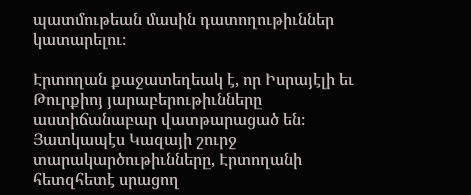պատմութեան մասին դատողութիւններ կատարելու։

Էրտողան քաջատեղեակ է, որ Իսրայէլի եւ Թուրքիոյ յարաբերութիւնները աստիճանաբար վատթարացած են։ Յատկապէս Կազայի շուրջ տարակարծութիւնները, Էրտողանի հետզհետէ սրացող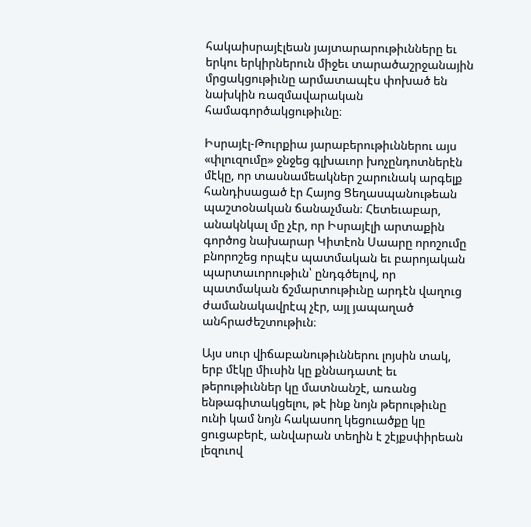հակաիսրայէլեան յայտարարութիւնները եւ երկու երկիրներուն միջեւ տարածաշրջանային մրցակցութիւնը արմատապէս փոխած են նախկին ռազմավարական համագործակցութիւնը։

Իսրայէլ-Թուրքիա յարաբերութիւններու այս «փլուզումը» ջնջեց գլխաւոր խոչընդոտներէն մէկը, որ տասնամեակներ շարունակ արգելք հանդիսացած էր Հայոց Ցեղասպանութեան պաշտօնական ճանաչման։ Հետեւաբար, անակնկալ մը չէր, որ Իսրայէլի արտաքին գործոց նախարար Կիտէոն Սաարը որոշումը բնորոշեց որպէս պատմական եւ բարոյական պարտաւորութիւն՝ ընդգծելով, որ պատմական ճշմարտութիւնը արդէն վաղուց ժամանակավրէպ չէր, այլ յապաղած անհրաժեշտութիւն։

Այս սուր վիճաբանութիւններու լոյսին տակ, երբ մէկը միւսին կը քննադատէ եւ թերութիւններ կը մատնանշէ, առանց ենթագիտակցելու, թէ ինք նոյն թերութիւնը ունի կամ նոյն հակասող կեցուածքը կը ցուցաբերէ, անվարան տեղին է շէյքսփիրեան լեզուով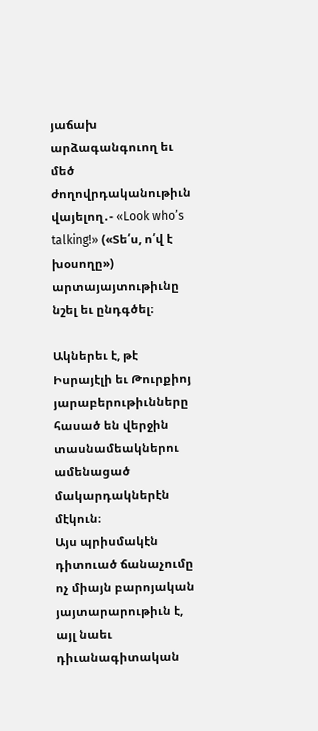յաճախ արձագանգուող եւ մեծ ժողովրդականութիւն վայելող․- «Look who’s talking!» («Տե՛ս, ո՛վ է խօսողը») արտայայտութիւնը նշել եւ ընդգծել։

Ակներեւ է, թէ Իսրայէլի եւ Թուրքիոյ յարաբերութիւնները հասած են վերջին տասնամեակներու ամենացած մակարդակներէն մէկուն։
Այս պրիսմակէն դիտուած ճանաչումը ոչ միայն բարոյական յայտարարութիւն է, այլ նաեւ դիւանագիտական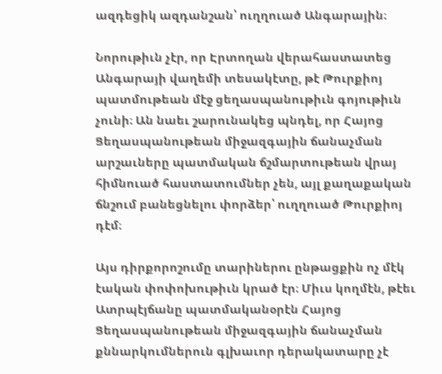ազդեցիկ ազդանշան՝ ուղղուած Անգարային։

Նորութիւն չէր, որ Էրտողան վերահաստատեց Անգարայի վաղեմի տեսակէտը, թէ Թուրքիոյ պատմութեան մէջ ցեղասպանութիւն գոյութիւն չունի։ Ան նաեւ շարունակեց պնդել, որ Հայոց Ցեղասպանութեան միջազգային ճանաչման արշաւները պատմական ճշմարտութեան վրայ հիմնուած հաստատումներ չեն, այլ քաղաքական ճնշում բանեցնելու փորձեր՝ ուղղուած Թուրքիոյ դէմ։

Այս դիրքորոշումը տարիներու ընթացքին ոչ մէկ էական փոփոխութիւն կրած էր։ Միւս կողմէն, թէեւ Ատրպէյճանը պատմականօրէն Հայոց Ցեղասպանութեան միջազգային ճանաչման քննարկումներուն գլխաւոր դերակատարը չէ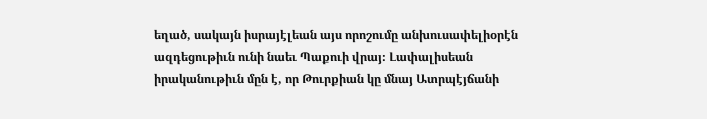եղած, սակայն իսրայէլեան այս որոշումը անխուսափելիօրէն ազդեցութիւն ունի նաեւ Պաքուի վրայ։ Լափալիսեան իրականութիւն մըն է, որ Թուրքիան կը մնայ Ատրպէյճանի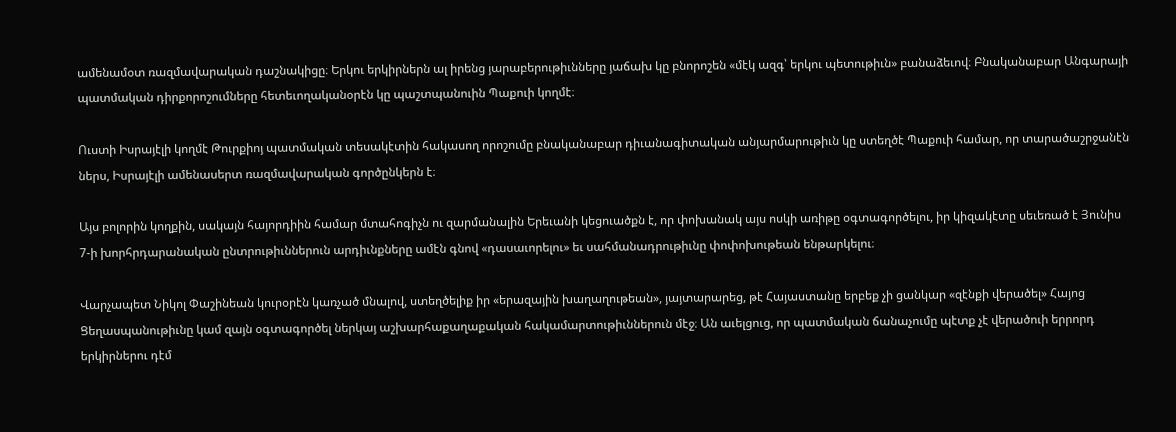ամենամօտ ռազմավարական դաշնակիցը։ Երկու երկիրներն ալ իրենց յարաբերութիւնները յաճախ կը բնորոշեն «մէկ ազգ՝ երկու պետութիւն» բանաձեւով։ Բնականաբար Անգարայի պատմական դիրքորոշումները հետեւողականօրէն կը պաշտպանուին Պաքուի կողմէ։

Ուստի Իսրայէլի կողմէ Թուրքիոյ պատմական տեսակէտին հակասող որոշումը բնականաբար դիւանագիտական անյարմարութիւն կը ստեղծէ Պաքուի համար, որ տարածաշրջանէն ներս, Իսրայէլի ամենասերտ ռազմավարական գործընկերն է։

Այս բոլորին կողքին, սակայն հայորդիին համար մտահոգիչն ու զարմանալին Երեւանի կեցուածքն է, որ փոխանակ այս ոսկի առիթը օգտագործելու, իր կիզակէտը սեւեռած է Յունիս 7-ի խորհրդարանական ընտրութիւններուն արդիւնքները ամէն գնով «դասաւորելու» եւ սահմանադրութիւնը փոփոխութեան ենթարկելու։

Վարչապետ Նիկոլ Փաշինեան կուրօրէն կառչած մնալով, ստեղծելիք իր «երազային խաղաղութեան», յայտարարեց, թէ Հայաստանը երբեք չի ցանկար «զէնքի վերածել» Հայոց Ցեղասպանութիւնը կամ զայն օգտագործել ներկայ աշխարհաքաղաքական հակամարտութիւններուն մէջ։ Ան աւելցուց, որ պատմական ճանաչումը պէտք չէ վերածուի երրորդ երկիրներու դէմ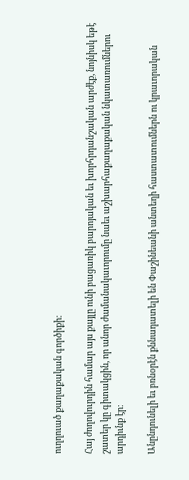ուղղուած քաղաքական գործիքի։

Հայ ժողովուրդին համար այս քայլը ունի բացառիկ բարոյական եւ խորհրդանշական արժէք, նոյնիսկ եթէ շատեր կը գիտակցին, որ անոր ժամանակաւորումը նաեւ աշխարհաքաղաքական նկատառումներու արդիւնք էր։

Անընդունելի եւ բռնօրէն քննադատելի են Փաշինեանի անտեղի հաստատումներն ու կրաւորական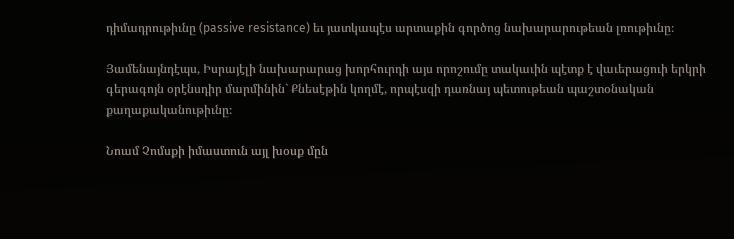դիմադրութիւնը (passive resistance) եւ յատկապէս արտաքին գործոց նախարարութեան լռութիւնը։

Յամենայնդէպս, Իսրայէլի նախարարաց խորհուրդի այս որոշումը տակաւին պէտք է վաւերացուի երկրի գերագոյն օրէնսդիր մարմինին` Քնեսէթին կողմէ, որպէսզի դառնայ պետութեան պաշտօնական քաղաքականութիւնը։

Նոամ Չոմսքի իմաստուն այլ խօսք մըն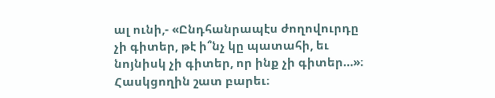ալ ունի,- «Ընդհանրապէս ժողովուրդը չի գիտեր, թէ ի՞նչ կը պատահի, եւ նոյնիսկ չի գիտեր, որ ինք չի գիտեր…»։ Հասկցողին շատ բարեւ։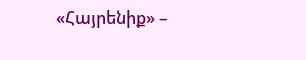«Հայրենիք» –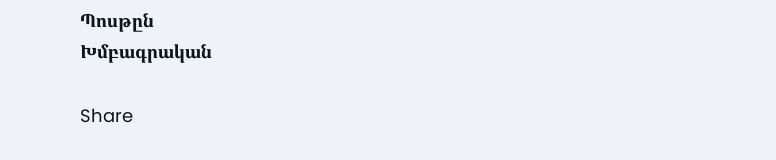Պոսթըն
Խմբագրական

Share